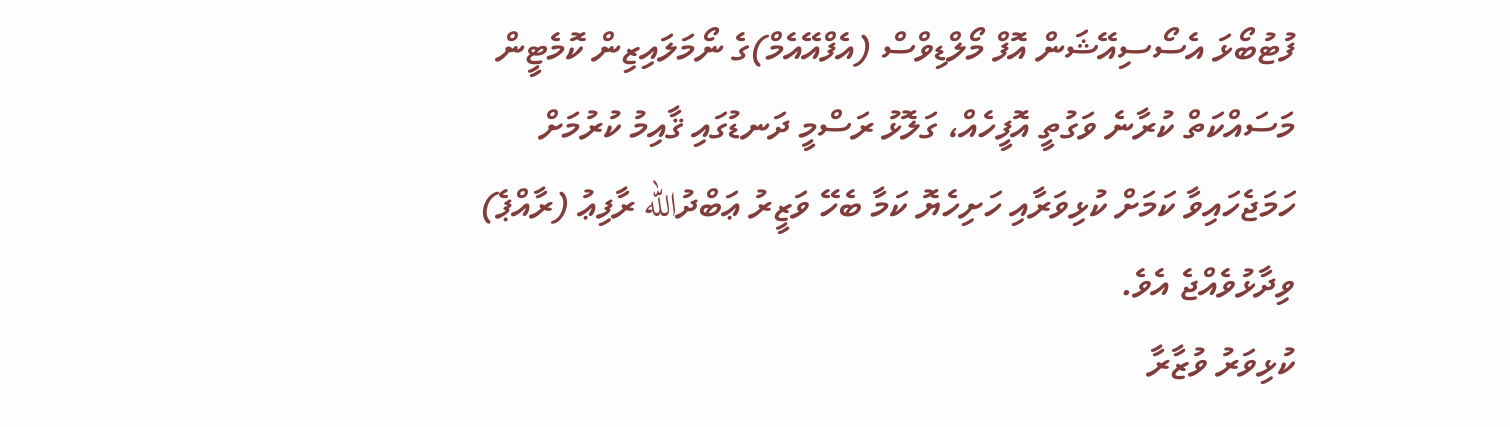ފުޓުބޯޅަ އެސޯސިއޭޝަން އޮފް މޯލްޑިވްސް (އެފްއޭއެމް)ގެ ނޯމަލައިޒިން ކޮމެޓީން މަސައްކަތް ކުރާނެ ވަގުތީ އޮފީހެއް، ގަލޮޅު ރަސްމީ ދަނޑުގައި ޤާއިމު ކުރުމަށް ހަމަޖެހައިވާ ކަމަށް ކުޅިވަރާއި ހަށިހެޔޮ ކަމާ ބެހޭ ވަޒީރު ޢަބްދުالله ރާފިޢު (ރާއްޕެ) ވިދާޅުވެއްޖެ އެވެ.
ކުޅިވަރު ވުޒާރާ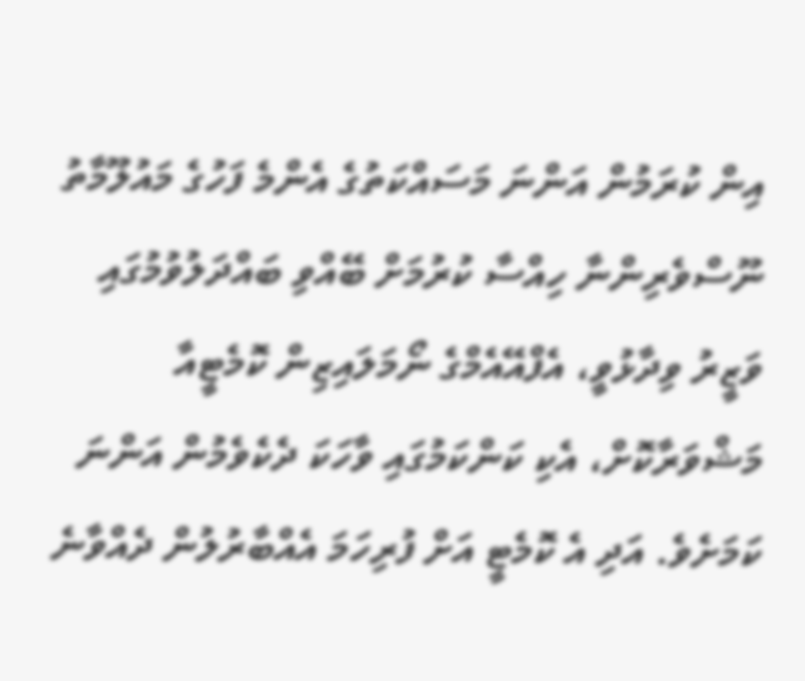އިން ކުރަމުން އަންނަ މަސައްކަތުގެ އެންމެ ފަހުގެ މައުލޫމާތު ނޫސްވެރިންނާ ހިއްސާ ކުރުމަށް ބޭއްވި ބައްދަލުވުމުގައި ވަޒީރު ވިދާޅުވީ، އެފްއޭއެމްގެ ނޯމަލައިޒިން ކޮމެޓީއާ މަޝްވަރާކޮށް، އެކި ކަންކަމުގައި ވާހަކަ ދެކެވެމުން އަންނަ ކަމަށެވެ. އަދި އެ ކޮމެޓީ އަށް ފުރިހަމަ އެއްބާރުލުން ދެއްވާނެ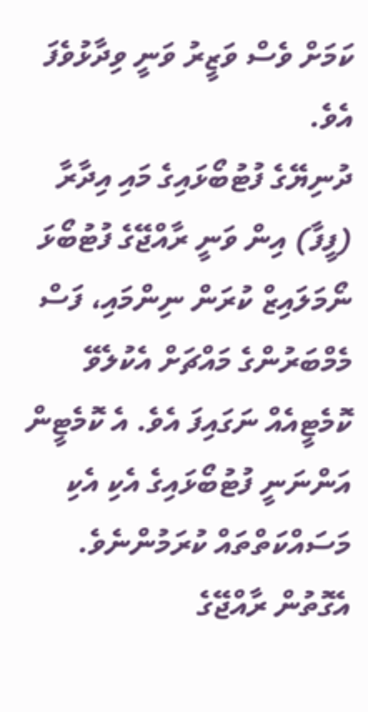ކަމަށް ވެސް ވަޒީރު ވަނީ ވިދާޅުވެފަ އެވެ.
ދުނިޔޭގެ ފުޓުބޯޅައިގެ މައި އިދާރާ (ފީފާ) އިން ވަނީ ރާއްޖޭގެ ފުޓުބޯޅަ ނޯމަލައިޒް ކުރަން ނިންމައި، ފަސް މެމްބަރުންގެ މައްޗަށް އެކުލެވޭ ކޮމެޓީއެއް ނަގައިފަ އެވެ. އެ ކޮމެޓީން އަންނަނީ ފުޓުބޯޅައިގެ އެކި އެކި މަސައްކަތްތައް ކުރަމުންނެވެ. އެގޮތުން ރާއްޖޭގެ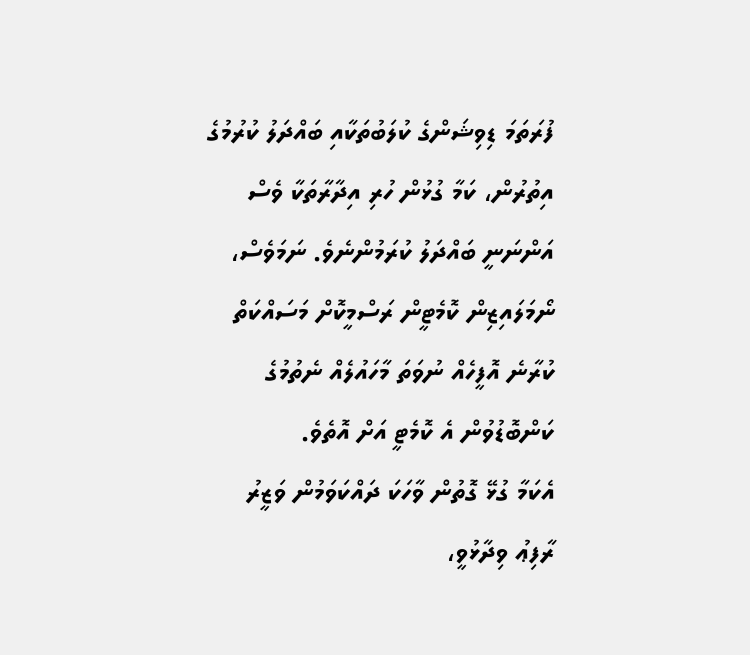ފުރަތަމަ ޑިވިޝަންގެ ކުލަބުތަކާއި ބައްދަލު ކުރުމުގެ އިތުރުން، ކަމާ ގުޅުން ހުރި އިދާރާތަކާ ވެސް އަންނަނީ ބައްދަލު ކުރަމުންނެވެ. ނަމަވެސް، ނޯމަލައިޒިން ކޮމެޓީން ރަސްމީކޮށް މަސައްކަތް ކުރާނެ އޮފީހެއް ނުވަތަ މާހައުލެއް ނެތުމުގެ ކަންބޮޑުވުން އެ ކޮމެޓީ އަށް އޮތެވެ.
އެކަމާ ގުޅޭ ގޮތުން ވާހަކަ ދައްކަވަމުން ވަޒީރު ރާފިޢު ވިދާޅުވީ،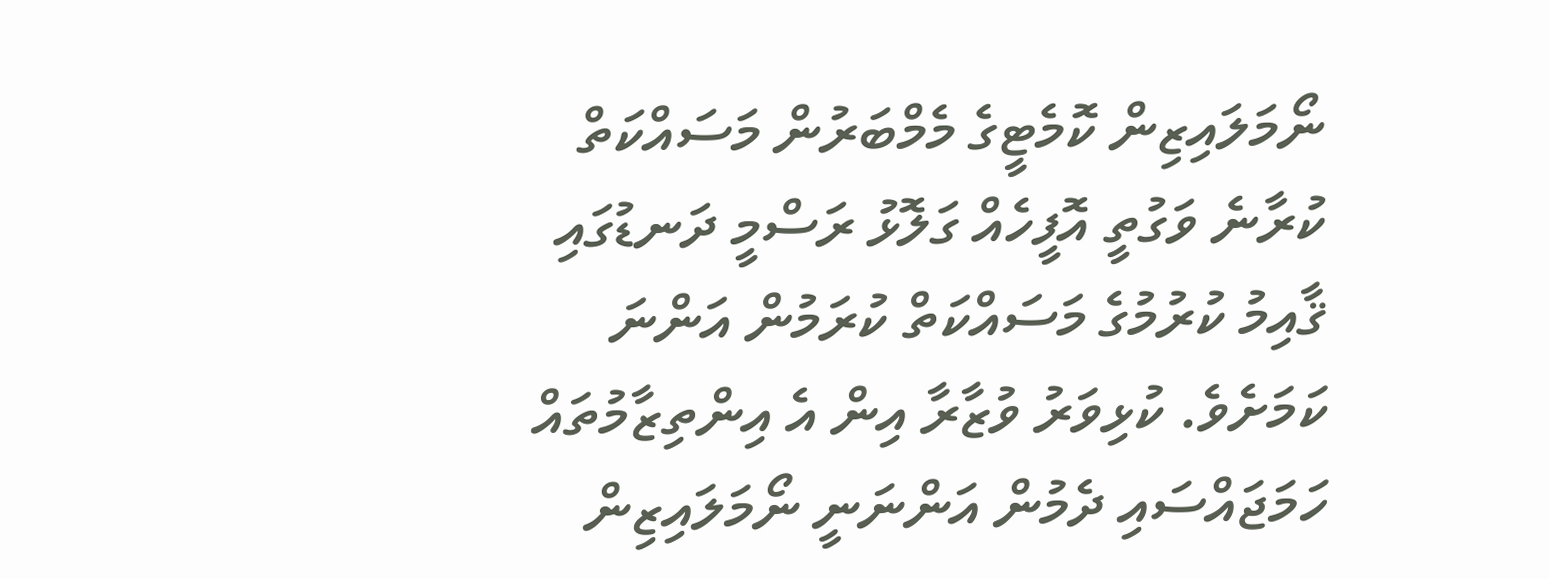ނޯމަލައިޒިން ކޮމެޓީގެ މެމްބަރުން މަސައްކަތް ކުރާނެ ވަގުތީ އޮފީހެއް ގަލޮޅު ރަސްމީ ދަނޑުގައި ޤާއިމު ކުރުމުގެ މަސައްކަތް ކުރަމުން އަންނަ ކަމަށެވެ. ކުޅިވަރު ވުޒާރާ އިން އެ އިންތިޒާމުތައް ހަމަޖައްސައި ދެމުން އަންނަނީ ނޯމަލައިޒިން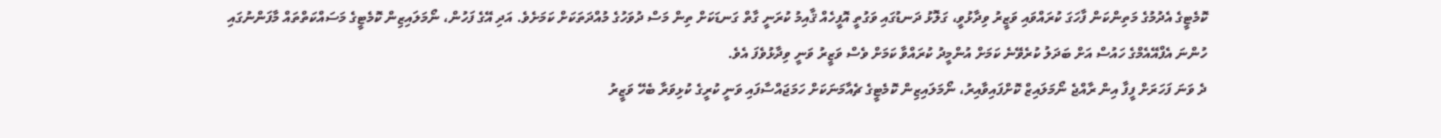ކޮމެޓީގެ އެދުމުގެ މަތިންކަން ފާހަގަ ކުރައްވައި ވަޒީރު ވިދާޅުވީ، ގަލޮޅު ދަނޑުގައި ވަގުތީ އޮފީހެއް ޤާއިމު ކުރަނީ ގާތް ގަނޑަކަށް ތިން މަސް ދުވަހުގެ މުއްދަތަކަށް ކަމަށެވެ. އަދި އޭގެ ފަހުން، ނޯމަލައިޒިން ކޮމެޓީގެ މަސައްކަތްތައް މާފަންނުގައި ހުންނަ އެފްއޭއެމްގެ ހައުސް އަށް ބަދަލު ކުރެވޭނެ ކަމަށް އުންމީދު ކުރައްވާ ކަމަށް ވެސް ވަޒީރު ވަނީ ވިދާޅުވެފަ އެވެ.
ދެ ވަނަ ފަހަރަށް ފީފާ އިން ރާއްޖެ ނޯމަލައިޒް ކޮށްފައިވާއިރު، ނޯމަލައިޒިން ކޮމެޓީގެ ޗެއާމަނަކަށް ހަމަޖައްސާފައި ވަނީ ކުރީގެ ކުޅިވަރާ ބެހޭ ވަޒީރު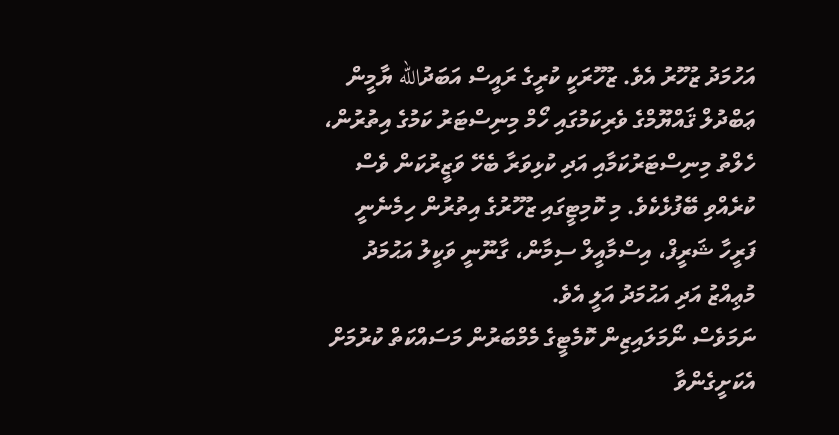އަހުމަދު ޒުހޫރު އެވެ. ޒުހޫރަކީ ކުރީގެ ރައީސް އަބަދުالله ޔާމީން ޢަބްދުލް ޤައްޔޫމްގެ ވެރިކަމުގައި ހޯމް މިނިސްޓަރު ކަމުގެ އިތުރުން، ހެލްތު މިނިސްޓަރުކަމާއި އަދި ކުޅިވަރާ ބެހޭ ވަޒީރުކަން ވެސް ކުރެއްވި ބޭފުޅެކެވެ. މި ކޮމިޓީގައި ޒުހޫރުގެ އިތުރުން ހިމެނެނީ ފަރީހާ ޝަރީފް، އިސްމާއީލް ސިމާން، ގާނޫނީ ވަކީލު އަޙުމަދު މުޢިއްޒު އަދި އަޙުމަދު އަލީ އެވެ.
ނަމަވެސް ނޯމަލައިޒިން ކޮމެޓީގެ މެމްބަރުން މަސައްކަތް ކުރުމަށް އެކަށީގެންވާ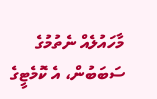މާހައުލެއް ނެތުމުގެ ސަބަބުން، އެ ކޮމެޓީގެ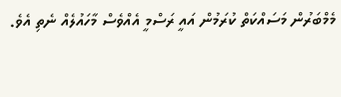މެމްބަރުން މަސައްކަތް ކުރަމުން އައީ ރަސްމީ އެއްވެސް މާހައުލެއް ނެތި އެވެ.